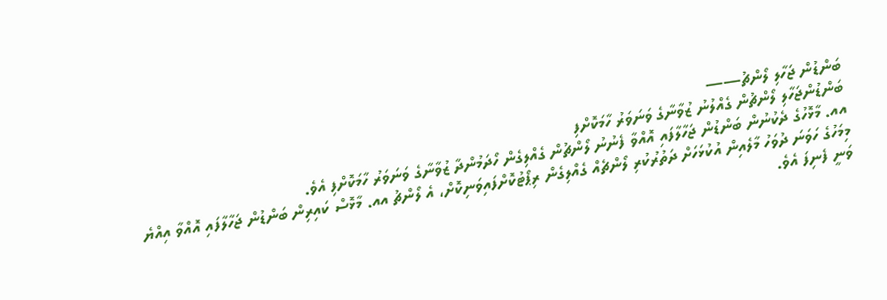ބަންޑުން ޖަހާލި ލޯންޗު——
ބަންޑުންޖަހާލި ލޯންޗުން ގެއްލުނު ޒުވާނާގެ ވަނަވަރު ހާމަކޮށްފި
އއ. މާޅޮހުގެ ދެކުނުން ބަންޑުން ޖަހާލާފައި އޮއްވާ ފެނުނު ލޯންޗުން ގެއްލިގެން ހޯދަމުންދާ ޒުވާނާގެ ވަނަވަރު ހާމަކޮށްފި އެވެ.
މިމަހުގެ ހަވަނަ ދުވަހު މާލެއިން އުކުޅަހަށް ދަތުރުކުރި ލޯންޗެއް ގެއްލިގެން ރިޕޯޓުކޮށްފައިވަނިކޮށް، އެ ލޯންޗު އއ. މާޅޮސް ކައިރިން ބަންޑުން ޖަހާލާފައި އޮއްވާ އިއްޔެ ވަނީ ފެނިފަ އެވެ.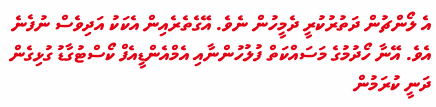އެ ލޯންޗުން ދަތުރުކުރީ ދެމީހުން ނެވެ. އޭގެތެރެއިން އެކަކު އަދިވެސް ނުފެނެ އެވެ. އޭނާ ހޯދުމުގެ މަސައްކަތް ފުލުހުންނާއި އެމްއެންޑީއެފް ކޯސްޓުގާޑު ގުޅިގެން ދަނީ ކުރަމުން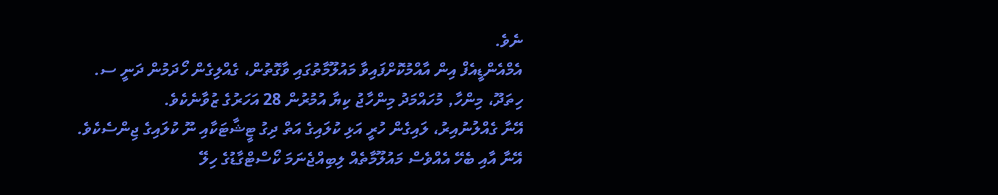ނެވެ.
އެމްއެންޑީއެފް އިން އާއްމުކޮށްފައިވާ މައުލޫމާތުގައި ވާގޮތުން، ގެއްލިގެން ހޯދަމުން ދަނީ ސ. ހިތަދޫ، މިންހާ, މުހައްމަދު މިންހާޖު ކިޔާ އުމުރުން 28 އަހަރުގެ ޒުވާނެކެވެ.
އޭނާ ގެއްލުނުއިރު، ލައިގެން ހުރީ އަޅި ކުލައިގެ އަތް ދިގު ޓީޝާޓަކާއި ނޫ ކުލައިގެ ޖިންސެކެވެ.
އޭނާ އާއި ބެހޭ އެއްވެސް މައުލޫމާތެއް ލިބިއްޖެނަމަ ކޯސްޓްގާޑުގެ ހިލޭ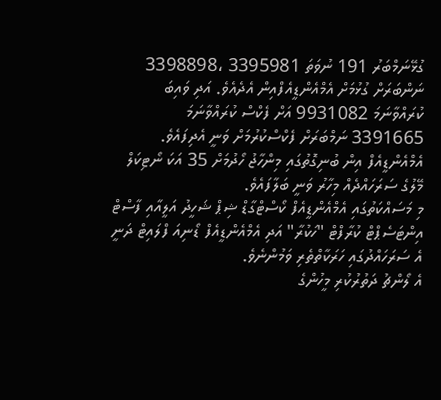ގުޅޭނަމްބަރު 191 ނުވަތަ 3395981 ،3398898 ނަންބަރަށް ގުޅުމަށް އެމްއެންޑީއެފްއިން އެދެއެވެ. އަދި ވައިބަ ކުރައްވާނަމަ 9931082 އަށް ފެކްސް ކުރައްވާނަމަ 3391665 ނަމްބަރަށް ފެކްސްކުރުމަށް ވަނީ އެދިފައެވެ.
އެމްއެންޑީއެފް އިން ބުނިގޮތުގައި މިންހާޖު ހޯދުމަށް 35 އަކަ ނޯޓިކަލް މޭލުގެ ސަރަހައްދެއް މިހާރު ވަނީ ބަލާފައެވެ.
މި މަސައްކަތުގައި އެމްއެންޑީއެފް ކޯސްޓްގާޑް ޝިޕް ޝަހީދު އަލީއާއި ފާސްޓް އިންޓަސެޕްޓް ކުރާފްޓް "ހަކުރާ" އަދި އެމްއެންޑީއެފް ޑޯނިއަ ފްލައިޓް ދަނީ އެ ސަރަހައްދުގައި ހަރަކާތްތެރި ވަމުންނެވެ.
އެ ލޯންޗު ދަތުރުކުރި މީހުންގެ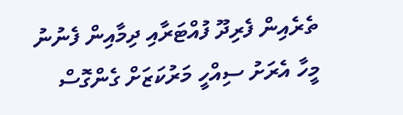ތެރެއިން ފެރިދޫ ފުއްޓަރާއި ދިމާއިން ފެނުނު މީހާ އެރަށު ސިއްހީ މަރުކަޒަށް ގެންގޮސް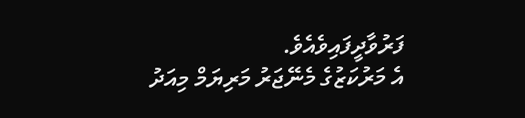ފަރުވާދީފައިވެއެވެ.
އެ މަރުކަޒުގެ މެނޭޖަރު މަރިޔަމް މިއަދު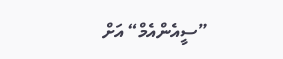”ސީއެންއެމް“ އަށް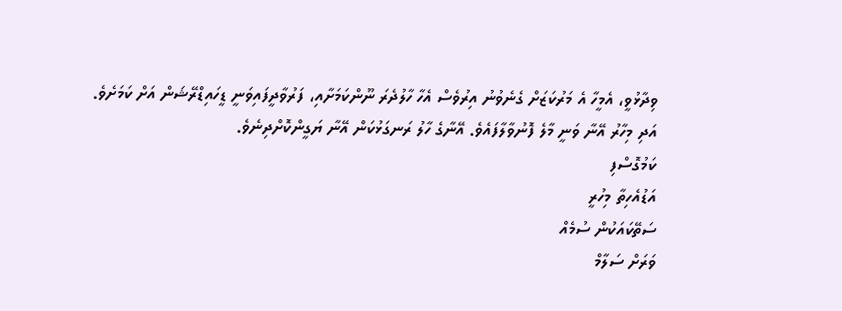ވިދާޅުވީ، އެމީހާ އެ މަރުކަޒަށް ގެނެވުނު އިރުވެސް އެހާ ހާލުދެރަ ނޫންކަމަށާއި، ފަރުވާދީފައިވަނީ ޑީހައިޑްރޭޝަން އަށް ކަމަށެވެ.
އަދި މިހާރު އޭނާ ވަނީ މާލެ ފޮނުވާލާފައެވެ. އޭނާގެ ހާލު ރަނގަޅުކަން އޭނާ ޔަގީންކޮށްދިނެވެ.
ކަމުގޮސްފި
އަޑުއެހިތާ މިހުރީ
ސަތޭކައަކުން ސުމެއް
ވަރަށް ސަލާމް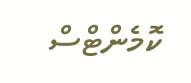ކޮމެންޓްސް